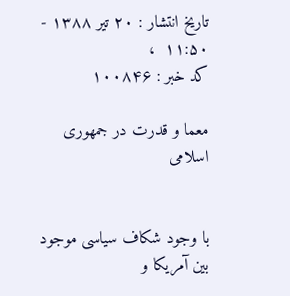تاریخ انتشار : ۲۰ تير ۱۳۸۸ - ۱۱:۵۰  ،
کد خبر : ۱۰۰۸۴۶

معما و قدرت در جمهوری اسلامی


با وجود شکاف سیاسی موجود بین آمریکا و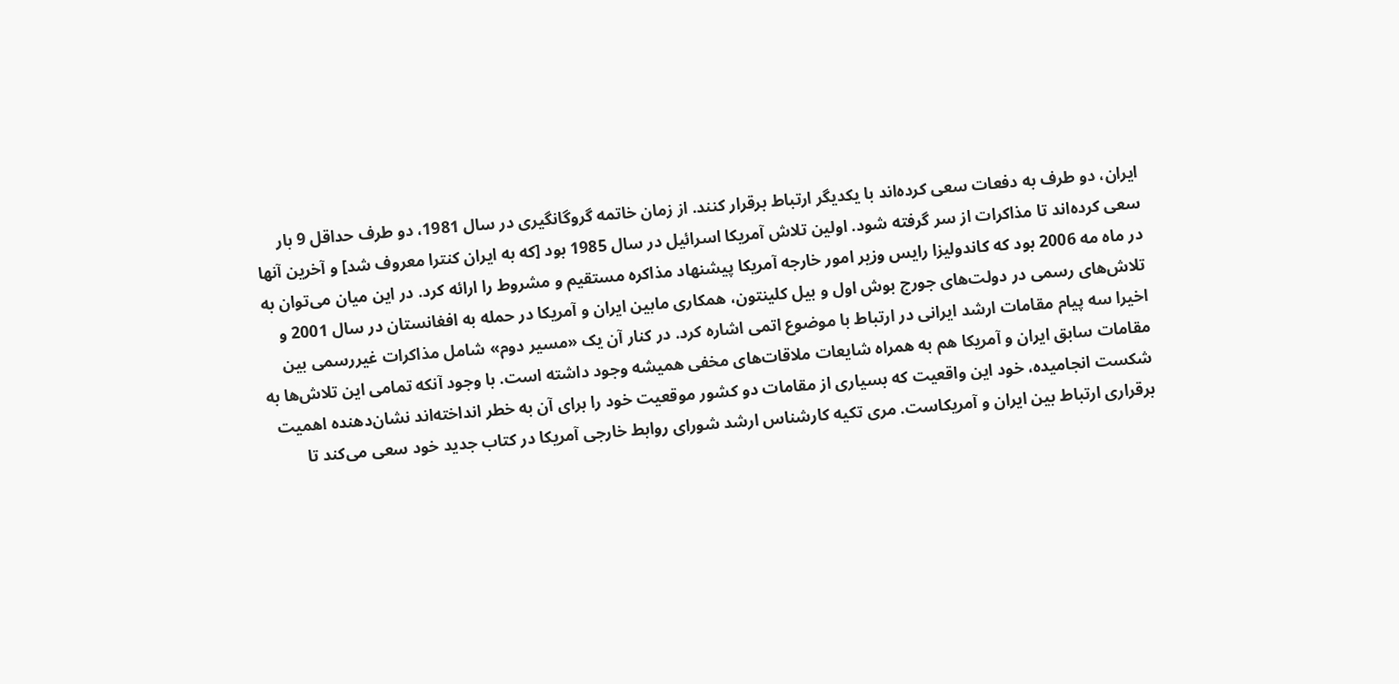ایران، دو طرف به دفعات سعی کرده‌اند با یکدیگر ارتباط برقرار کنند. از زمان خاتمه گروگانگیری در سال 1981، دو طرف حداقل 9 بار سعی کرده‌اند تا مذاکرات از سر گرفته شود. اولین تلاش آمریکا اسرائیل در سال 1985 بود [که به ایران کنترا معروف شد] و آخرین آنها در ماه مه 2006 بود که کاندولیزا رایس وزیر امور خارجه آمریکا پیشنهاد مذاکره مستقیم و مشروط را ارائه کرد. در این میان می‌توان به تلاش‌های رسمی در دولت‌های جورج بوش اول و بیل کلینتون، همکاری مابین ایران و آمریکا در حمله به افغانستان در سال 2001 و اخیرا سه پیام مقامات ارشد ایرانی در ارتباط با موضوع اتمی اشاره کرد. در کنار آن یک «مسیر دوم» شامل مذاکرات غیررسمی بین مقامات سابق ایران و آمریکا هم به همراه شایعات ملاقات‌های مخفی همیشه وجود داشته است. با وجود آنکه تمامی این تلاش‌ها به شکست انجامیده، خود این واقعیت که بسیاری از مقامات دو کشور موقعیت خود را برای آن به خطر انداخته‌اند نشان‌دهنده اهمیت برقراری ارتباط بین ایران و آمریکاست. مری تکیه کارشناس ارشد شورای روابط خارجی آمریکا در کتاب جدید خود سعی می‌کند تا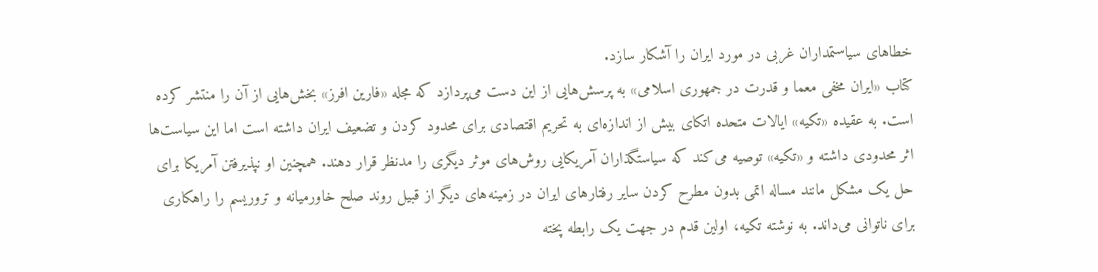خطاهای سیاستمداران غربی در مورد ایران را آشکار سازد.
کتاب «ایران مخفی معما و قدرت در جمهوری اسلامی» به پرسش‌هایی از این دست می‌پردازد که مجله «فارین افرز» بخش‌هایی از آن را منتشر کرده است. به عقیده «تکیه» ایالات متحده اتکای بیش از اندازه‌ای به تحریم اقتصادی برای محدود کردن و تضعیف ایران داشته است اما این سیاست‌ها اثر محدودی داشته و «تکیه» توصیه می‌کند که سیاستگذاران آمریکایی روش‌های موثر دیگری را مدنظر قرار دهند. همچنین او نپذیرفتن آمریکا برای حل یک مشکل مانند مساله اتمی بدون مطرح کردن سایر رفتارهای ایران در زمینه‌های دیگر از قبیل روند صلح خاورمیانه و تروریسم را راهکاری برای ناتوانی می‌داند. به نوشته تکیه، اولین قدم در جهت یک رابطه پخته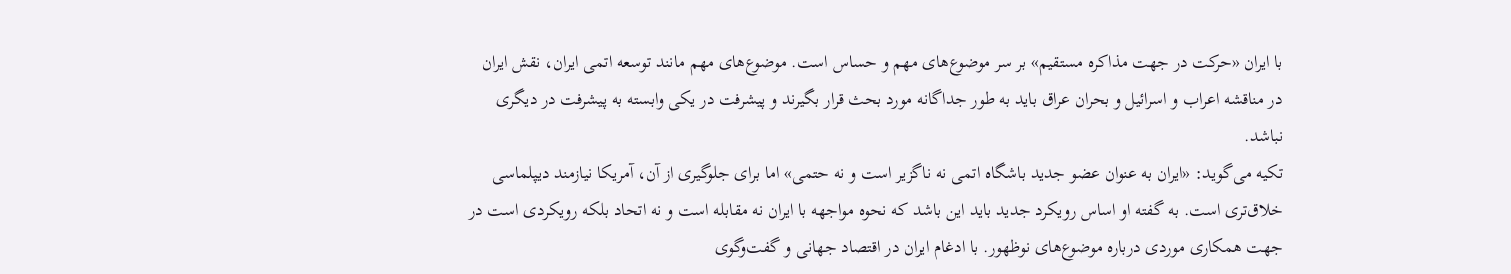با ایران «حرکت در جهت مذاکره مستقیم» بر سر موضوع‌های مهم و حساس است. موضوع‌های مهم مانند توسعه اتمی ایران، نقش ایران در مناقشه اعراب و اسرائیل و بحران عراق باید به طور جداگانه مورد بحث قرار بگیرند و پیشرفت در یکی وابسته به پیشرفت در دیگری نباشد.
تکیه می‌گوید: «ایران به عنوان عضو جدید باشگاه اتمی نه ناگزیر است و نه حتمی» اما برای جلوگیری از آن، آمریکا نیازمند دیپلماسی خلاق‌تری است. به گفته او اساس رویکرد جدید باید این باشد که نحوه مواجهه با ایران نه مقابله است و نه اتحاد بلکه رویکردی است در جهت همکاری موردی درباره موضوع‌های نوظهور. با ادغام ایران در اقتصاد جهانی و گفت‌وگوی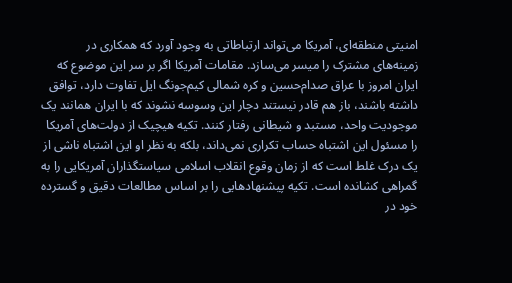امنیتی منطقه‌ای، آمریکا می‌تواند ارتباطاتی به وجود آورد که همکاری در زمینه‌های مشترک را میسر می‌سازد. مقامات آمریکا اگر بر سر این موضوع که ایران امروز با عراق صدام‌حسین و کره شمالی کیم‌جونگ ایل تفاوت دارد، توافق داشته باشند، باز هم قادر نیستند دچار این وسوسه نشوند که با ایران همانند یک موجودیت واحد، مستبد و شیطانی رفتار کنند. تکیه هیچیک از دولت‌های آمریکا را مسئول این اشتباه حساب تکراری نمی‌داند، بلکه به نظر او این اشتباه ناشی از یک درک غلط است که از زمان وقوع انقلاب اسلامی سیاستگذاران آمریکایی را به گمراهی کشانده است. تکیه پیشنهادهایی را بر اساس مطالعات دقیق و گسترده خود در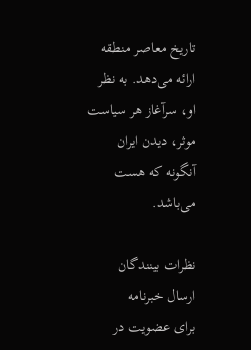تاریخ معاصر منطقه ارائه می‌دهد. به نظر او، سرآغاز هر سیاست موثر، دیدن ایران آنگونه که هست می‌باشد.

نظرات بینندگان
ارسال خبرنامه
برای عضویت در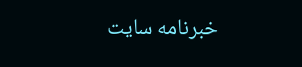خبرنامه سایت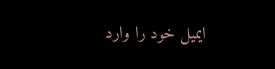ایمیل خود را وارد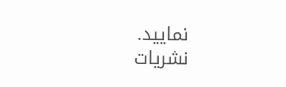نمایید.
نشریات